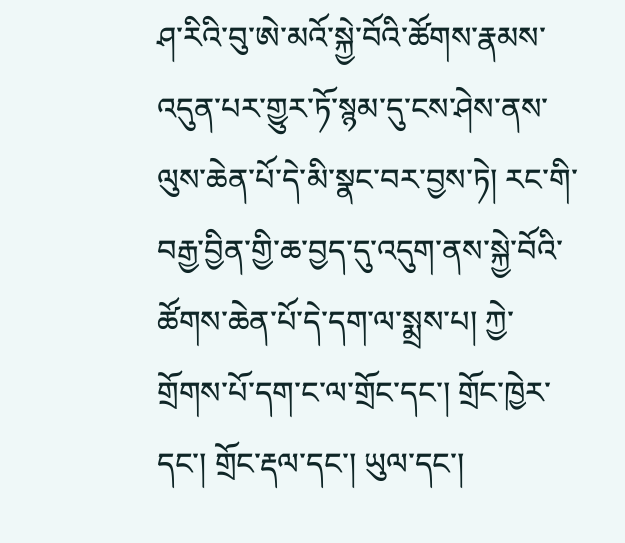ཤ་རིའི་བུ་ཨེ་མའོ་སྐྱེ་བོའི་ཚོགས་རྣམས་འདུན་པར་གྱུར་ཏོ་སྙམ་དུ་ངས་ཤེས་ནས་ལུས་ཆེན་པོ་དེ་མི་སྣང་བར་བྱས་ཏེ། རང་གི་བརྒྱ་བྱིན་གྱི་ཆ་བྱད་དུ་འདུག་ནས་སྐྱེ་བོའི་ཚོགས་ཆེན་པོ་དེ་དག་ལ་སྨྲས་པ། ཀྱེ་གྲོགས་པོ་དག་ང་ལ་གྲོང་དང་། གྲོང་ཁྱེར་དང་། གྲོང་རྡལ་དང་། ཡུལ་དང་།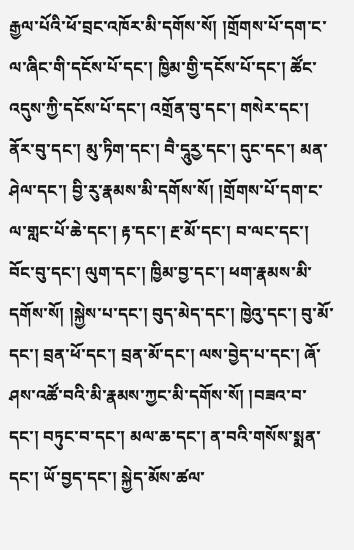རྒྱལ་པོའི་ཕོ་བྲང་འཁོར་མི་དགོས་སོ། །གྲོགས་པོ་དག་ང་ལ་ཞིང་གི་དངོས་པོ་དང་། ཁྱིམ་གྱི་དངོས་པོ་དང་། ཚོང་འདུས་ཀྱི་དངོས་པོ་དང་། འགྲོན་བུ་དང་། གསེར་དང་། ནོར་བུ་དང་། མུ་ཏིག་དང་། བཻ་དཱུརྱ་དང་། དུང་དང་། མན་ཤེལ་དང་། བྱི་རུ་རྣམས་མི་དགོས་སོ། །གྲོགས་པོ་དག་ང་ལ་གླང་པོ་ཆེ་དང་། རྟ་དང་། རྔ་མོ་དང་། བ་ལང་དང་། བོང་བུ་དང་། ལུག་དང་། ཁྱིམ་བྱ་དང་། ཕག་རྣམས་མི་དགོས་སོ། །སྐྱེས་པ་དང་། བུད་མེད་དང་། ཁྱེའུ་དང་། བུ་མོ་དང་། བྲན་ཕོ་དང་། བྲན་མོ་དང་། ལས་བྱེད་པ་དང་། ཞོ་ཤས་འཚོ་བའི་མི་རྣམས་ཀྱང་མི་དགོས་སོ། །བཟའ་བ་དང་། བཏུང་བ་དང་། མལ་ཆ་དང་། ན་བའི་གསོས་སྨན་དང་། ཡོ་བྱད་དང་། སྐྱེད་མོས་ཚལ་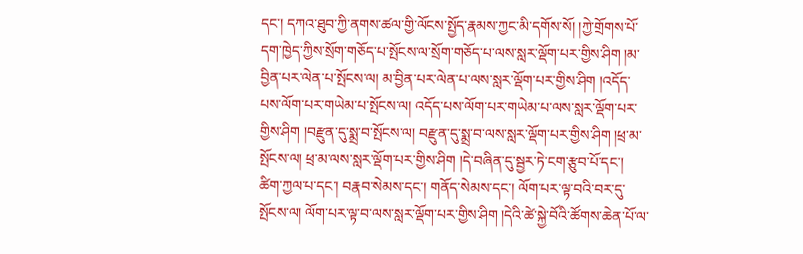དང་། དཀའ་ཐུབ་ཀྱི་ནགས་ཚལ་གྱི་ལོངས་སྤྱོད་རྣམས་ཀྱང་མི་དགོས་སོ། །ཀྱེ་གྲོགས་པོ་དག་ཁྱེད་ཀྱིས་སྲོག་གཅོད་པ་སྤོངས་ལ་སྲོག་གཅོད་པ་ལས་སླར་ལྡོག་པར་གྱིས་ཤིག །མ་བྱིན་པར་ལེན་པ་སྤོངས་ལ། མ་བྱིན་པར་ལེན་པ་ལས་སླར་ལྡོག་པར་གྱིས་ཤིག །འདོད་པས་ལོག་པར་གཡེམ་པ་སྤོངས་ལ། འདོད་པས་ལོག་པར་གཡེམ་པ་ལས་སླར་ལྡོག་པར་གྱིས་ཤིག །བརྫུན་དུ་སྨྲ་བ་སྤོངས་ལ། བརྫུན་དུ་སྨྲ་བ་ལས་སླར་ལྡོག་པར་གྱིས་ཤིག །ཕྲ་མ་སྤོངས་ལ། ཕྲ་མ་ལས་སླར་ལྡོག་པར་གྱིས་ཤིག །དེ་བཞིན་དུ་སྦྱར་ཏེ་ངག་རྩུབ་པོ་དང་། ཚིག་ཀྱལ་པ་དང་། བརྣབ་སེམས་དང་། གནོད་སེམས་དང་། ལོག་པར་ལྟ་བའི་བར་དུ་སྤོངས་ལ། ལོག་པར་ལྟ་བ་ལས་སླར་ལྡོག་པར་གྱིས་ཤིག །དེའི་ཚེ་སྐྱེ་བོའི་ཚོགས་ཆེན་པོ་ལ་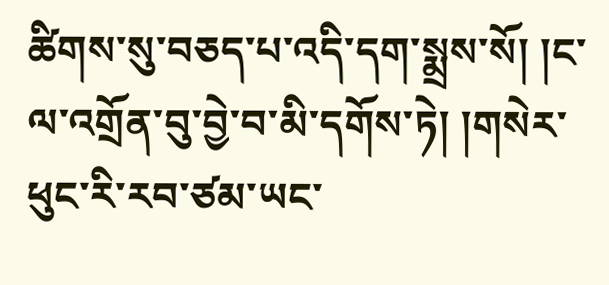ཚིགས་སུ་བཅད་པ་འདི་དག་སྨྲས་སོ། །ང་ལ་འགྲོན་བུ་བྱེ་བ་མི་དགོས་ཏེ། །གསེར་ཕུང་རི་རབ་ཙམ་ཡང་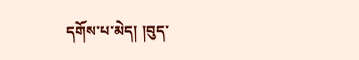དགོས་པ་མེད། །བུད་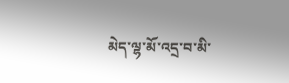མེད་ལྷ་མོ་འདྲ་བ་མི་